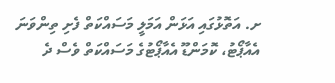ށ. އަތޮޅުގައި އަޅަން އަމަލީ މަސައްކަތް ފެށި ތިންވަނަ އެއާޕޯޓު، ކޮމަންޑޫ އެއާޕޯޓުގެ މަސައްކަތް ވެސް ދެ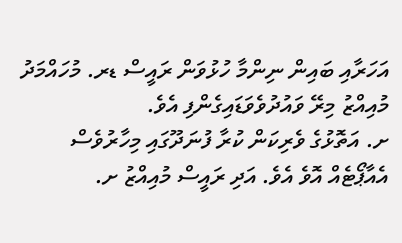އަހަރާއި ބައިން ނިންމާ ހުޅުވަން ރައީސް ޑރ. މުހައްމަދު މުއިއްޒު މިރޭ ވައުދުވެވަޑައިގެންފި އެވެ.
ށ. އަތޮޅުގެ ވެރިކަން ކުރާ ފުނަދޫގައި މިހާރުވެސް އެއާޕޯޓެއް އޮވެ އެވެ. އަދި ރައީސް މުއިއްޒު ށ.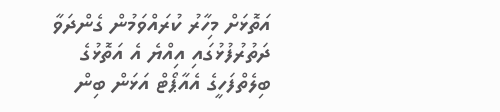އަތޮޅަށް މިހާރު ކުރައްވަމުން ގެންދަވާ ދަތުރުފުޅުގައި އިއްޔެ އެ އަތޮޅުގެ ބިލެތްފަހީގެ އެއާޕޯޓް އަޅަން ބިން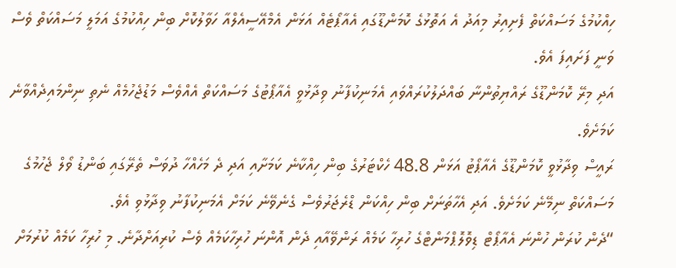ހިއްކުމުގެ މަސައްކަތް ފެށިއިރު މިއަދު އެ އަތޮޅުގެ ކޮމަންޑޫގައި އެއާޕޯޓެއް އަޅަން އެމްއޭސީއެލްއާ ހަވާލުކޮށް ބިން ހިއްކުމުގެ އަމަލީ މަސައްކަތް ވެސް ވަނީ ފަށައިފަ އެވެ.
އަދި މިރޭ ކޮމަންޑޫގެ ރައްޔިތުންނާ ބައްދަލުކުރައްވައި އެމަނިކުފާނު ވިދާޅުވީ އެއާޕޯޓުގެ މަސައްކަތް އެއްވެސް މަޑުޖެހުމެއް ނެތި ނިންމައިދެއްވާނެ ކަމަށެވެ.
ރައީސް ވިދާޅުވީ ކޮމަންޑޫގެ އެއާޕޯޓު އަޅަން 48.8 ހެކްޓަރުގެ ބިން ހިއްކާނެ ކަމަށާއި އަދި ދެ މަހެއްހާ ދުވަސް ތެރޭގައި ބަންޑު ވޯލް ޖެހުމުގެ މަސައްކަތް ނިމޭނެ ކަމަށެވެ. އަދި އެހާތަނަށް ބިން ހިއްކަން ޑްރެޖަރުވެސް ގެނެވޭނެ ކަމަށް އެމަނިކުފާނު ވިދާޅުވި އެވެ.
“ދެން ކުރަން ހުންނަ އެއާޕޯޓް ޑިވޮލޮޕްމަންޓްގެ ހުރިހާ ކަމެއް ރަންވޭއާއި ދެން އޮންނަ ހުރިހާކަމެއް ވެސް ކުރިއަށްދާނެ. މި ހުރިހާ ކަމެއް ކުރުމަށް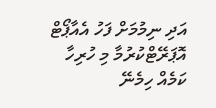އަދި ނިމުމަށް ފަހު އެއާޕޯޓް އޮޕަރޭޓްކުރުމާ މި ހުރިހާ ކަމެއް ހިމެނޭ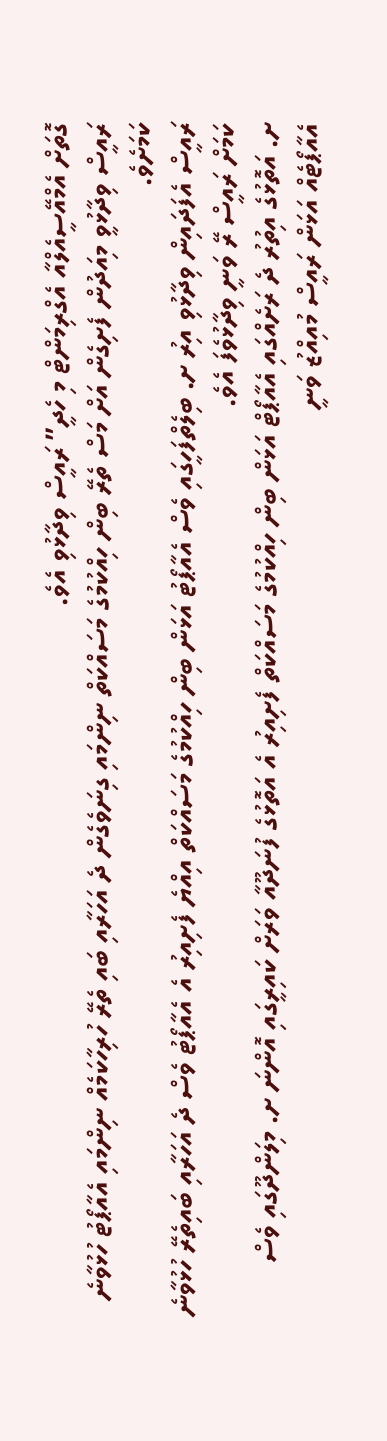ގޮތަށް އެމްއޭސީއެލްއާ އެގްރިމަންޓް މި ހެދީ” ރައީސް ވިދާޅުވި އެވެ.
ރައީސް ވިދާޅުވީ މިއަދުން ފެށިގެން އަށް މަސް ތެރޭ ބިން ހިއްކުމުގެ މަސައްކަތް ނިންމައި ގިނަވެގެން ދެ އަހަރާއި ބައި ތެރޭ ހުރިހާކަމެއް ނިންމައި އެއާޕޯޓު ހުޅުވާނެ ކަމަށެވެ.
ރައީސް އެފަދައިން ވިދާޅުވި އިރު ށ. ބިލެތްފަހީގައި ވެސް އެއާޕޯޓު އަޅަން ބިން ހިއްކުމުގެ މަސައްކަތް އިއްޔެ ފެށިއިރު އެ އެއާޕޯޓު ވެސް ދެ އަހަރާއި ބައިތެރޭ ހުޅުވާނެ ކަމަށް ރައީސް ރޭ ވަނީ ވިދާޅުވެފަ އެވެ.
ށ. އަތޮޅުގެ އިތުރު ދެ ރަށެއްގައި އެއާޕޯޓް އަޅަން ބިން ހިއްކުމުގެ މަސައްކަތް ފެށިއިރު އެ އަތޮޅުގެ ފުނަދޫއާ ވަރަށް ކައިރީގައި އޮންނަ ށ. މިލަންދޫގައި ވެސް އެއާޕޯޓެއް އަޅަން ރައީސް މުއިއްޒު ވަނީ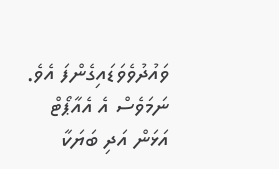ވައުދުވެވަޑައިގެންފަ އެވެ. ނަމަވެސް އެ އެއާޕޯޓް އަޅަން އަދި ބަޔަކާ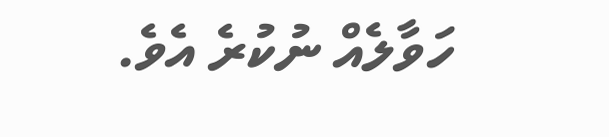ހަވާލެއް ނުކުރެ އެވެ.